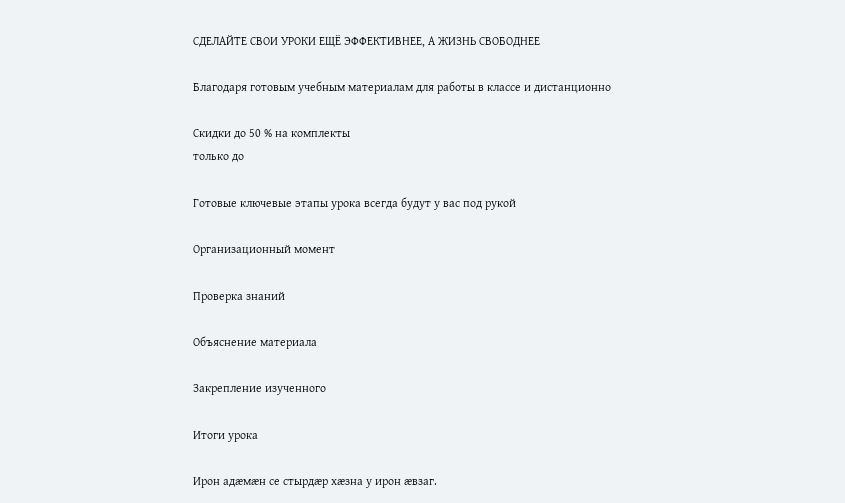СДЕЛАЙТЕ СВОИ УРОКИ ЕЩЁ ЭФФЕКТИВНЕЕ, А ЖИЗНЬ СВОБОДНЕЕ

Благодаря готовым учебным материалам для работы в классе и дистанционно

Скидки до 50 % на комплекты
только до

Готовые ключевые этапы урока всегда будут у вас под рукой

Организационный момент

Проверка знаний

Объяснение материала

Закрепление изученного

Итоги урока

Ирон адæмæн се стырдæр хæзна у ирон æвзаг.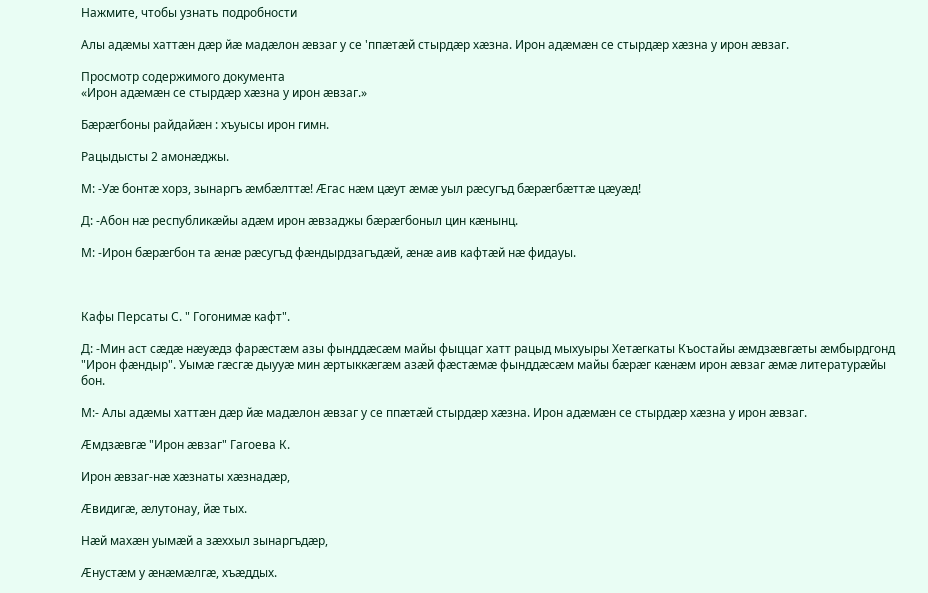Нажмите, чтобы узнать подробности

Алы адæмы хаттæн дæр йæ мадæлон æвзаг у се 'ппæтæй стырдæр хæзна. Ирон адæмæн се стырдæр хæзна у ирон æвзаг.

Просмотр содержимого документа
«Ирон адæмæн се стырдæр хæзна у ирон æвзаг.»

Бæрæгбоны райдайæн : хъуысы ирон гимн.

Рацыдысты 2 амонæджы.

М: -Уæ бонтæ хорз, зынаргъ æмбæлттæ! Æгас нæм цæут æмæ уыл рæсугъд бæрæгбæттæ цæуæд!

Д: -Абон нæ республикæйы адæм ирон æвзаджы бæрæгбоныл цин кæнынц.

М: -Ирон бæрæгбон та æнæ рæсугъд фæндырдзагъдæй, æнæ аив кафтæй нæ фидауы.



Кафы Персаты С. " Гогонимӕ кафт".

Д: -Мин аст сæдæ нæуæдз фарæстæм азы фынддæсæм майы фыццаг хатт рацыд мыхуыры Хетæгкаты Къостайы æмдзæвгæты æмбырдгонд "Ирон фæндыр". Уымæ гæсгæ дыууæ мин æртыккæгæм азæй фæстæмæ фынддæсæм майы бæрæг кæнæм ирон æвзаг æмæ литературæйы бон.

М:- Алы адæмы хаттæн дæр йæ мадæлон æвзаг у се ппæтæй стырдæр хæзна. Ирон адæмæн се стырдæр хæзна у ирон æвзаг.

Æмдзæвгæ "Ирон æвзаг" Гагоева К.

Ирон æвзаг-нæ хæзнаты хæзнадæр,

Æвидигæ, ӕлутонау, йæ тых.

Нæй махæн уымæй а зæххыл зынаргъдæр,

Æнустæм у æнæмæлгæ, хъæддых.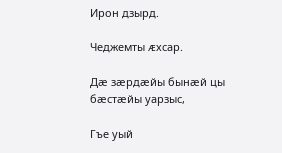Ирон дзырд.

Чеджемты ᴁхсар.

Дӕ зӕрдӕйы бынӕй цы бӕстӕйы уарзыс,

Гъе уый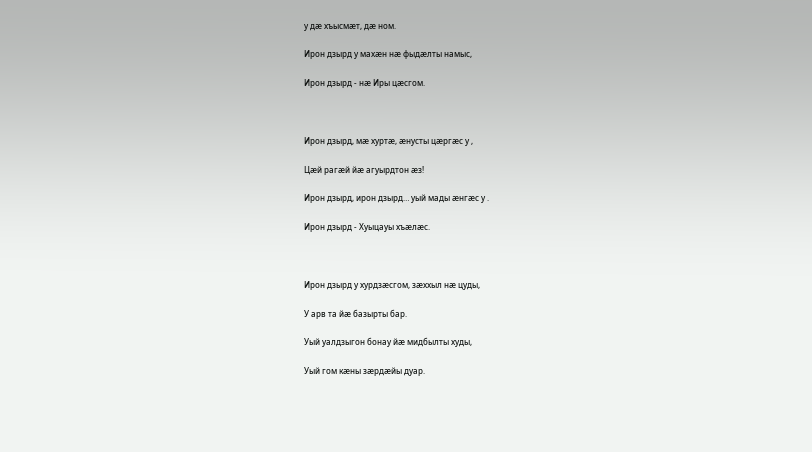у дӕ хъысмӕт, дӕ ном.

Ирон дзырд у махӕн нӕ фыдӕлты намыс,

Ирон дзырд - нӕ Иры цӕсгом.



Ирон дзырд, мӕ хуртӕ, ӕнусты цӕргӕс у ,

Цӕй рагӕй йӕ агуырдтон ӕз!

Ирон дзырд, ирон дзырд… уый мады ӕнгӕс у .

Ирон дзырд - Хуыцауы хъӕлӕс.



Ирон дзырд у хурдзӕсгом, зӕххыл нӕ цуды,

У арв та йӕ базырты бар.

Уый уалдзыгон бонау йӕ мидбылты худы,

Уый гом кæны зӕрдӕйы дуар.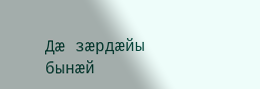Дӕ зӕрдӕйы бынӕй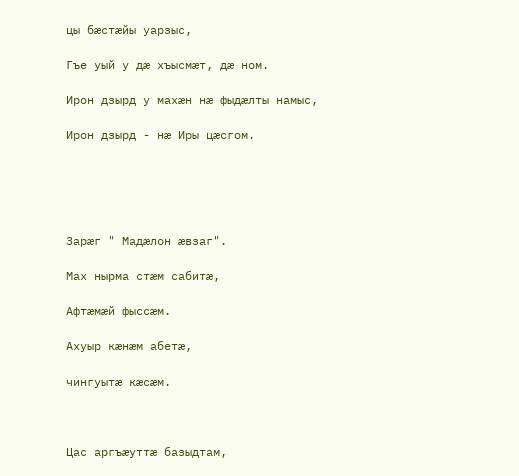цы бӕстӕйы уарзыс,

Гъе уый у дӕ хъысмӕт, дӕ ном.

Ирон дзырд у махӕн нӕ фыдӕлты намыс,

Ирон дзырд - нӕ Иры цӕсгом.





Зарæг " Мадæлон æвзаг".

Мах нырма стæм сабитæ,

Афтæмæй фыссæм.

Ахуыр кæнæм абетæ,

чингуытæ кæсæм.



Цас аргъæуттæ базыдтам,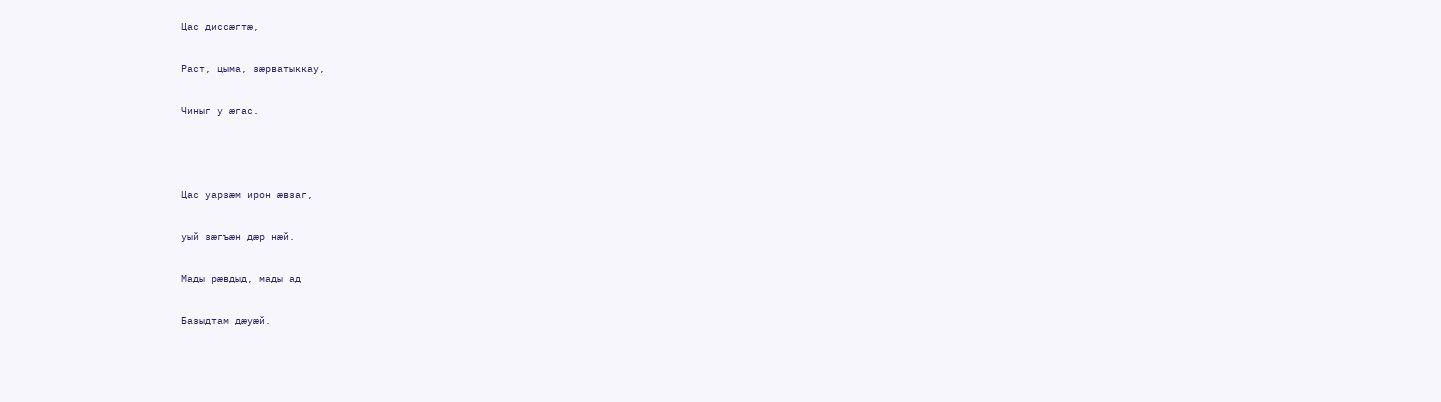Цас диссæгтæ,

Раст, цыма, зæрватыккау,

Чиныг у æгас.



Цас уарзæм ирон æвзаг,

уый зæгъæн дæр нæй.

Мады рæвдыд, мады ад

Базыдтам дæуæй.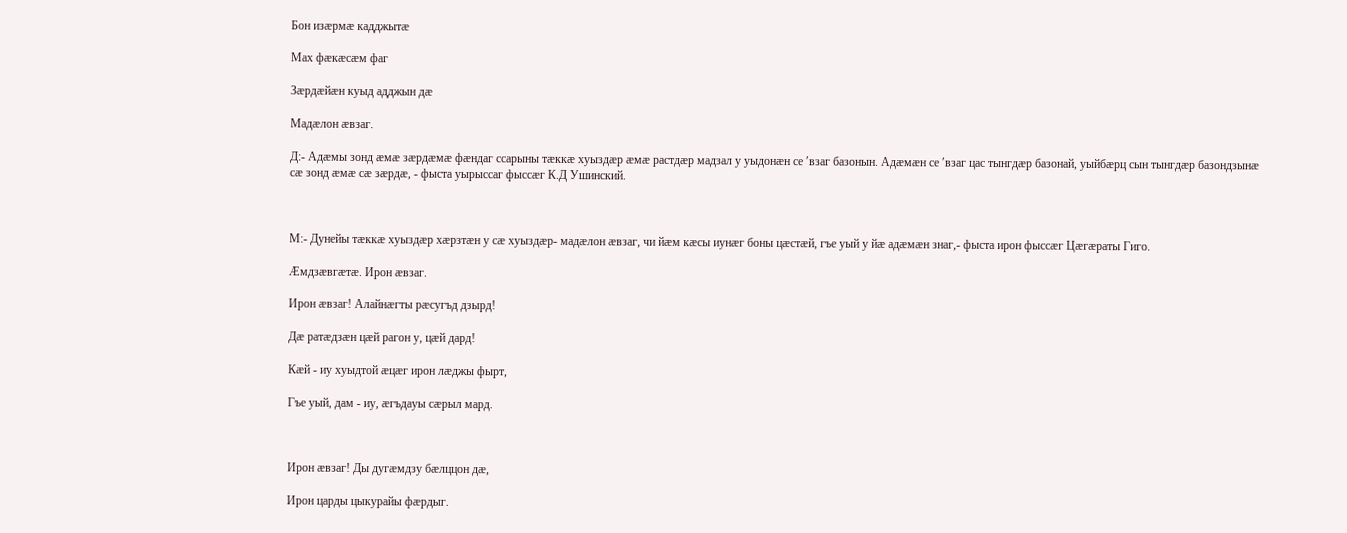Бон изæрмæ кадджытæ

Мах фæкæсæм фаг

Зæрдæйæн куыд адджын дæ

Мадæлон æвзаг.

Д:- Адæмы зонд æмæ зæрдæмæ фæндаг ссарыны тæккæ хуыздæр æмæ растдæр мадзал у уыдонæн се ʹвзаг базонын. Адæмæн се ʹвзаг цас тынгдæр базонай, уыйбæрц сын тынгдæр базондзынæ сæ зонд æмæ сæ зæрдæ, - фыста уырыссаг фыссæг К.Д Ушинский.



М:- Дунейы тæккæ хуыздæр хæрзтæн у сæ хуыздæр- мадæлон æвзаг, чи йæм кæсы иунæг боны цæстæй, гъе уый у йæ адæмæн знаг,- фыста ирон фыссæг Цæгæраты Гиго.

Æмдзæвгæтæ. Ирон æвзаг.

Ирон æвзаг! Алайнæгты рæсугъд дзырд!

Дæ ратæдзæн цæй рагон у, цæй дард!

Кæй - иу хуыдтой æцæг ирон лæджы фырт,

Гъе уый, дам - иу, æгъдауы сæрыл мард.



Ирон æвзаг! Ды дугæмдзу бæлццон дæ,

Ирон царды цыкурайы фæрдыг.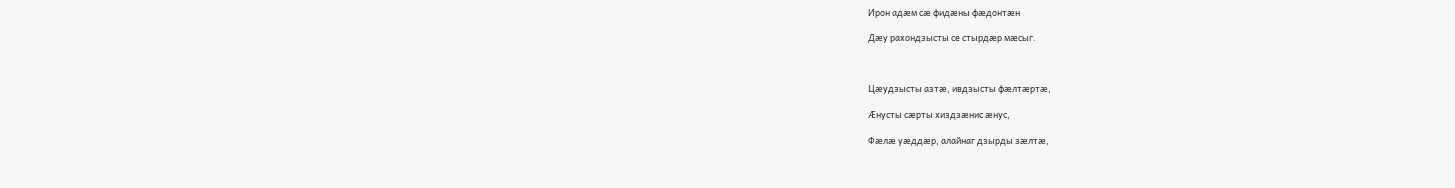Ирон адæм сæ фидæны фæдонтæн

Дæу рахондзысты се стырдæр мæсыг.



Цæудзысты азтæ, ивдзысты фæлтæртæ,

Æнусты сæрты хиздзæнис æнус,

Фæлæ уæддæр, алайнаг дзырды зæлтæ,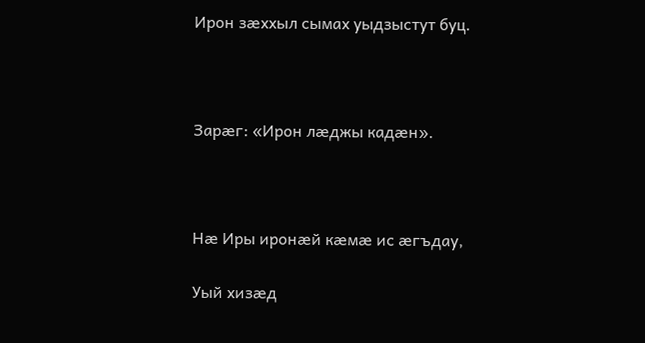Ирон зæххыл сымах уыдзыстут буц.



Зарӕг: «Ирон лӕджы кадӕн».



Нӕ Иры иронӕй кӕмӕ ис ӕгъдау,

Уый хизӕд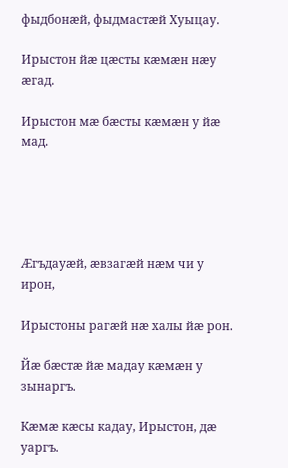фыдбонӕй, фыдмастӕй Хуыцау.

Ирыстон йӕ цӕсты кӕмӕн нӕу ӕгад.

Ирыстон мӕ бӕсты кӕмӕн у йӕ мад.





Æгъдауӕй, ӕвзагӕй нӕм чи у ирон,

Ирыстоны рагӕй нӕ халы йӕ рон.

Йӕ бӕстӕ йӕ мадау кӕмӕн у зынаргъ.

Кӕмӕ кӕсы кадау, Ирыстон, дӕ уаргъ.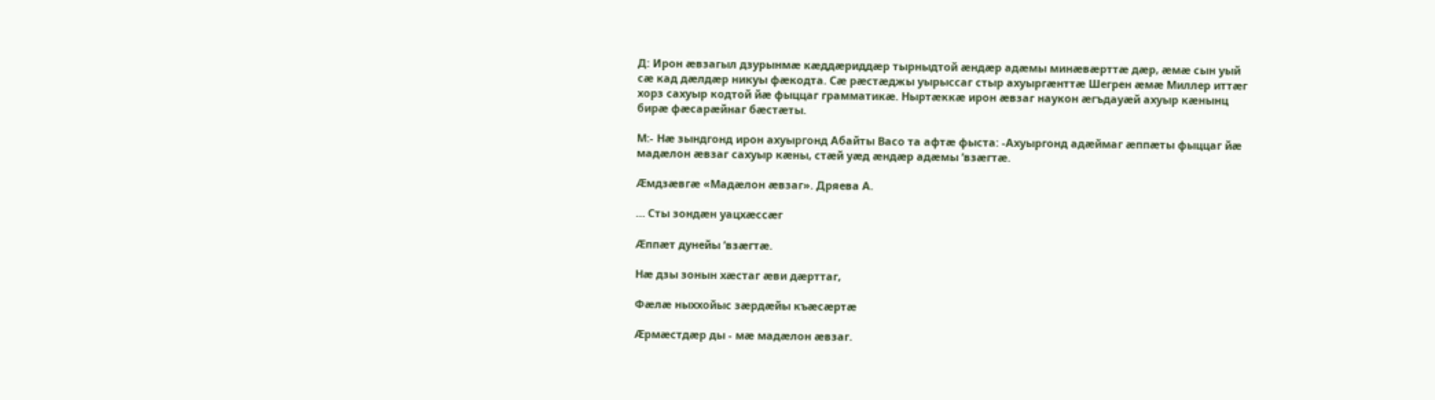Д: Ирон æвзагыл дзурынмæ кæддæриддæр тырныдтой æндæр адæмы минæвæрттæ дӕр, æмæ сын уый сæ кад дæлдæр никуы фæкодта. Сæ рæстæджы уырыссаг стыр ахуыргæнттæ Шегрен æмæ Миллер иттæг хорз сахуыр кодтой йæ фыццаг грамматикæ. Ныртæккæ ирон æвзаг наукон æгъдауæй ахуыр кæнынц бирæ фæсарæйнаг бæстæты.

М:- Нæ зындгонд ирон ахуыргонд Абайты Васо та афтæ фыста: -Ахуыргонд адæймаг æппæты фыццаг йæ мадæлон æвзаг сахуыр кæны, стæй уæд æндæр адæмы ʹвзæгтæ.

Æмдзæвгæ «Мадæлон æвзаг». Дряева А.

… Сты зондæн уацхæссæг

Æппæт дунейы ʹвзæгтæ.

Нæ дзы зонын хæстаг æви дӕрттаг,

Фæлæ ныххойыс зæрдæйы къæсæртæ

Æрмæстдæр ды - мæ мадæлон æвзаг.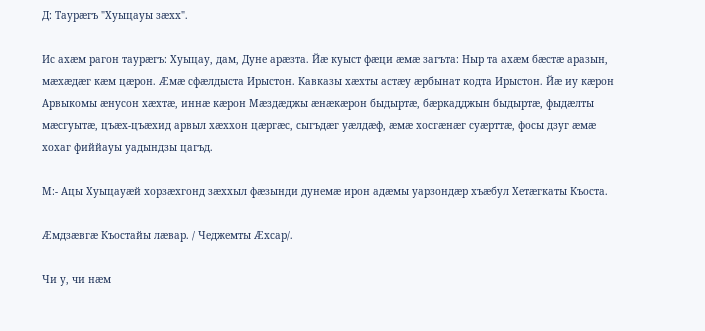Д: Таурæгъ "Хуыцауы зæхх".

Ис ахæм рагон таурæгъ: Хуыцау, дам, Дуне арæзта. Йæ куыст фæци æмæ загъта: Ныр та ахæм бæстæ аразын, мæхæдæг кæм цæрон. Æмæ сфæлдыста Ирыстон. Кавказы хæхты астæу æрбынат кодта Ирыстон. Йæ иу кæрон Арвыкомы æнусон хæхтæ, иннæ кæрон Мæздæджы æнæкæрон быдыртæ, бæркадджын быдыртæ, фыдæлты мæсгуытæ, цъæх-цъæхид арвыл хæххон цæргæс, сыгъдæг уæлдæф, æмæ хосгæнæг суӕрттæ, фосы дзуг æмæ хохаг фиййауы уадындзы цагъд.

М:- Ацы Хуыцауæй хорзæхгонд зæххыл фæзынди дунемæ ирон адæмы уарзондæр хъæбул Хетæгкаты Къоста.

Æмдзæвгæ Къостайы лæвар. / Чеджемты Æхсар/.

Чи у, чи нæм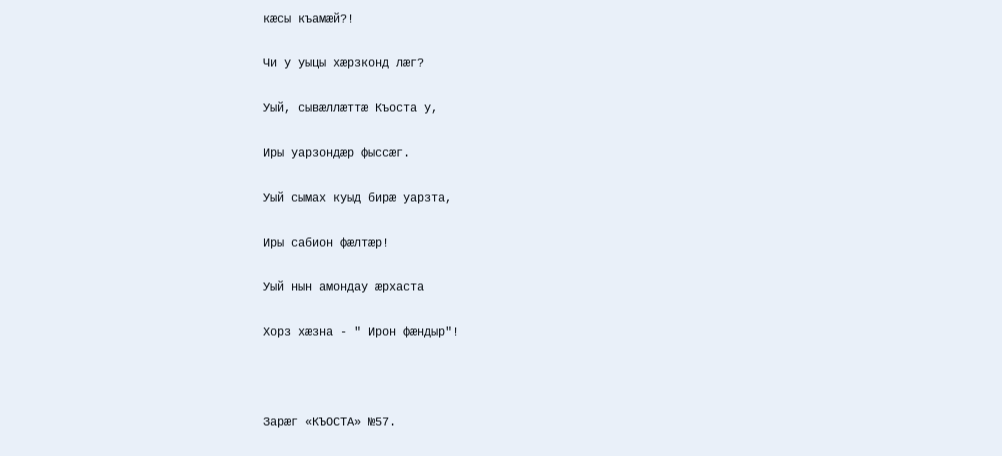кæсы къамæй?!

Чи у уыцы хæрзконд лæг?

Уый, сывæллæттæ Къоста у,

Иры уарзондæр фыссæг.

Уый сымах куыд бирæ уарзта,

Иры сабион фæлтæр!

Уый нын амондау æрхаста

Хорз хæзна - " Ирон фæндыр"!



Зарӕг «КЪОСТА» №57.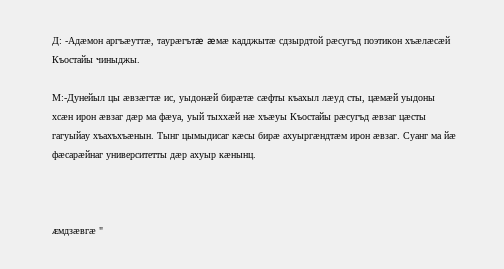Д: -Адæмон аргъæуттæ, таурæгътæ æмæ кадджытæ сдзырдтой рæсугъд поэтикон хъæлæсæй Къостайы чиныджы.

М:-Дунейыл цы æвзæгтæ ис, уыдонæй бирæтæ сæфты къахыл лæуд сты, цæмæй уыдоны хсæн ирон æвзаг дæр ма фæуа, уый тыххæй нæ хъæуы Къостайы рæсугъд æвзаг цæсты гагуыйау хъахъхъæнын. Тынг цымыдисаг кæсы бирæ ахуыргæндтæм ирон æвзаг. Суанг ма йæ фæсарæйнаг университетты дæр ахуыр кæнынц.



ᴁмдзæвгæ "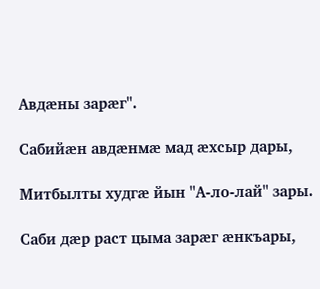Авдæны зарæг".

Сабийæн авдæнмæ мад ӕхсыр дары,

Митбылты худгæ йын "А-ло-лай" зары.

Саби дæр раст цыма зарæг æнкъары,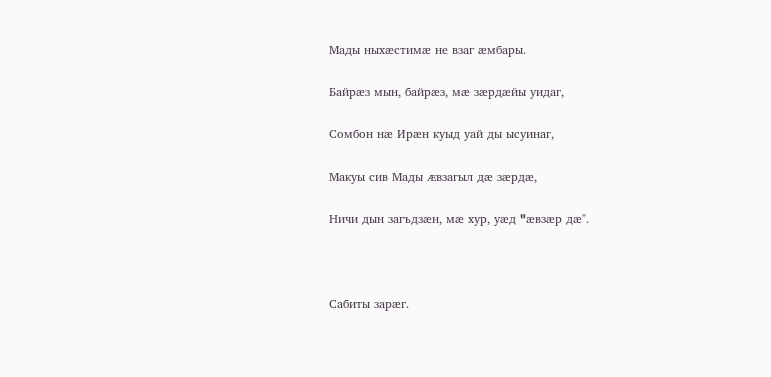Мады ныхæстимæ не взаг æмбары.

Байрæз мын, байрæз, мæ зæрдæйы уидаг,

Сомбон нæ Ирæн куыд уай ды ысуинаг,

Макуы сив Мады ᴁвзагыл дæ зæрдæ,

Ничи дын загъдзæн, мæ хур, уæд "æвзæр дæ".



Сабиты зарӕг.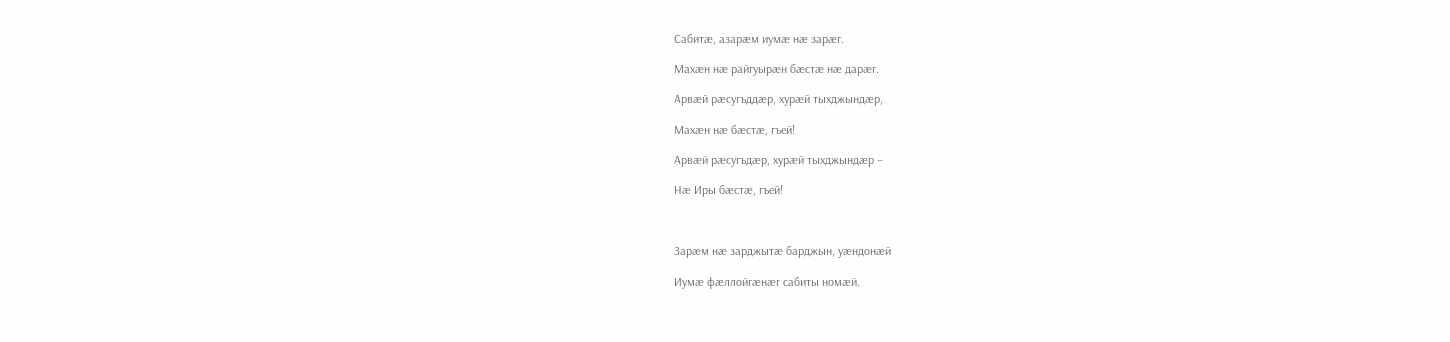Сабитӕ, азарӕм иумӕ нӕ зарӕг.

Махӕн нӕ райгуырӕн бӕстӕ нӕ дарӕг.

Арвӕй рӕсугъддӕр, хурӕй тыхджындӕр,

Махӕн нӕ бӕстӕ, гъей!

Арвӕй рӕсугъдӕр, хурӕй тыхджындӕр –

Нӕ Иры бӕстӕ, гъей!



Зарӕм нӕ зарджытӕ барджын, уӕндонӕй

Иумӕ фӕллойгӕнӕг сабиты номӕй.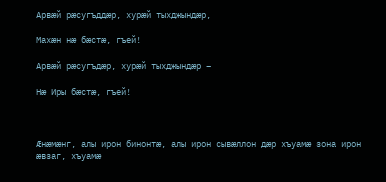Арвӕй рӕсугъддӕр, хурӕй тыхджындӕр,

Махӕн нӕ бӕстӕ, гъей!

Арвӕй рӕсугъдӕр, хурӕй тыхджындӕр –

Нӕ Иры бӕстӕ, гъей!



Æнæмæнг, алы ирон бинонтæ, алы ирон сывæллон дæр хъуамæ зона ирон æвзаг, хъуамæ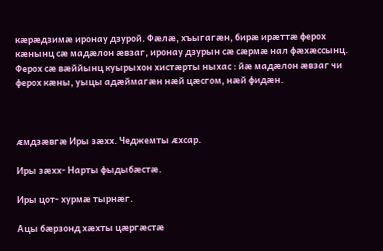кæрæдзимæ иронау дзурой. Фæлæ, хъыгагæн, бирæ ирæттæ ферох кæнынц сæ мадæлон æвзаг, иронау дзурын сæ сæрмæ нал фæхæссынц. Ферох сæ вæййынц куырыхон хистæрты ныхас : йæ мадæлон æвзаг чи ферох кæны, уыцы адæймагæн нæй цæсгом, нæй фидæн.



ᴁмдзæвгæ Иры зæхх. Чеджемты ᴁхсар.

Иры зæхх- Нарты фыдыбæстæ.

Иры цот- хурмæ тырнæг.

Ацы бæрзонд хæхты цæргæстæ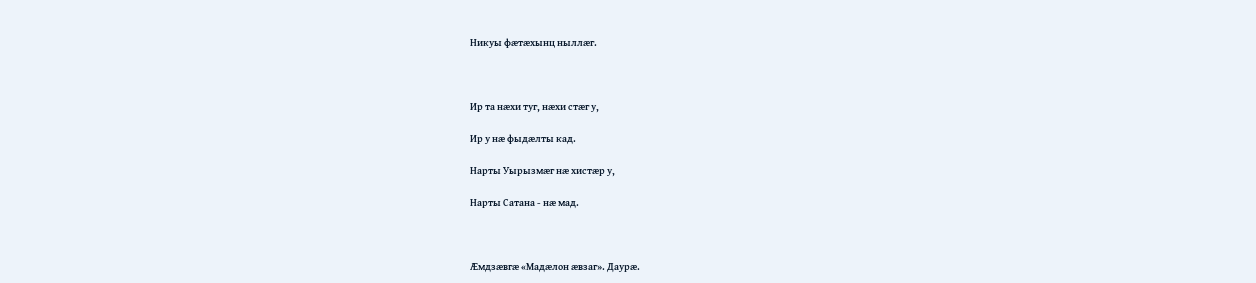Никуы фæтæхынц ныллæг.



Ир та нæхи туг, нæхи стæг у,

Ир у нæ фыдæлты кад.

Нарты Уырызмæг нæ хистæр у,

Нарты Сатана - нæ мад.



Æмдзæвгæ «Мадæлон æвзаг». Даурæ.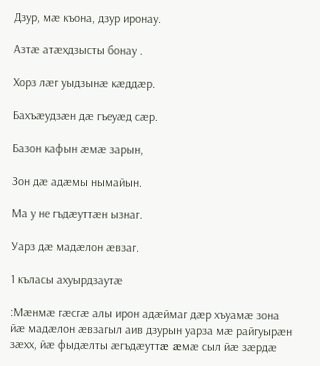Дзур, мæ къона, дзур иронау.

Азтæ атæхдзысты бонау .

Хорз лæг уыдзынæ кæддæр.

Бахъæудзæн дæ гъеуæд сæр.

Базон кафын æмæ зарын,

Зон дæ адæмы нымайын.

Ма у не гъдæуттæн ызнаг.

Уарз дæ мадæлон æвзаг.

1 къласы ахуырдзаутæ

:Мæнмæ гæсгæ алы ирон адæймаг дæр хъуамæ зона йæ мадæлон æвзагыл аив дзурын уарза мæ райгуырæн зæхх, йæ фыдæлты æгъдæуттæ æмæ сыл йæ зæрдæ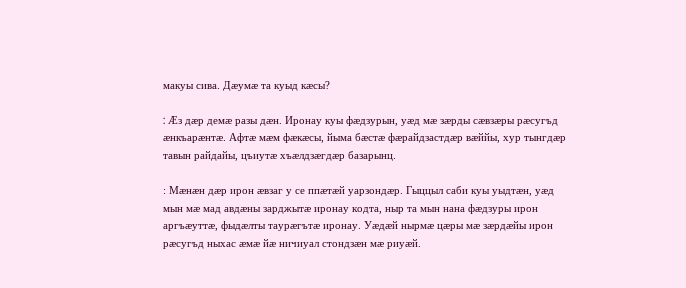макуы сива. Дæумæ та куыд кæсы?

: Æз дæр демæ разы дæн. Иронау куы фæдзурын, уæд мæ зæрды сæвзæры рæсугъд æнкъарæнтæ. Афтæ мæм фæкæсы, йыма бæстæ фæрайдзастдæр вæййы, хур тынгдæр тавын райдайы, цъиутæ хъæлдзæгдæр базарынц.

: Мæнæн дæр ирон æвзаг у се ппæтæй уарзондæр. Гыццыл саби куы уыдтæн, уæд мын мæ мад авдæны зарджытæ иронау кодта, ныр та мын нана фæдзуры ирон аргъæуттæ, фыдæлты таурæгътæ иронау. Уæдæй нырмæ цæры мæ зæрдæйы ирон рæсугъд ныхас æмæ йæ ничиуал стондзæн мæ риуæй.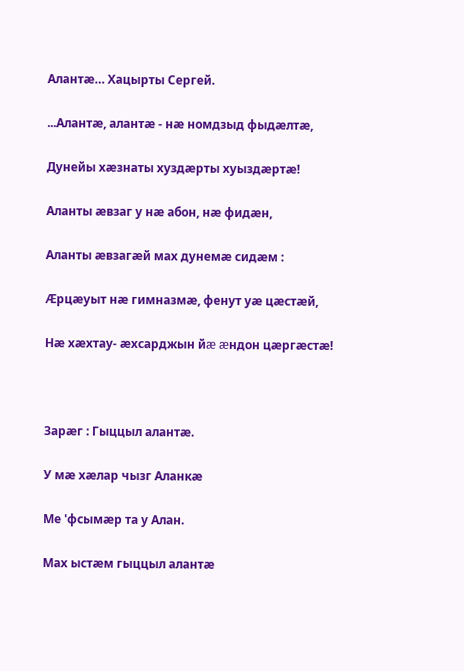Алантæ… Хацырты Сергей.

...Алантæ, алантæ - нæ номдзыд фыдæлтæ,

Дунейы хæзнаты хуздæрты хуыздæртæ!

Аланты æвзаг у нæ абон, нæ фидæн,

Аланты æвзагæй мах дунемæ сидæм :

Æрцæуыт нæ гимназмæ, фенут уæ цæстæй,

Нæ хæхтау- æхсарджын йæ æндон цæргæстæ!



Зарæг : Гыццыл алантæ.

У мæ хæлар чызг Аланкæ

Ме 'фсымæр та у Алан.

Мах ыстæм гыццыл алантæ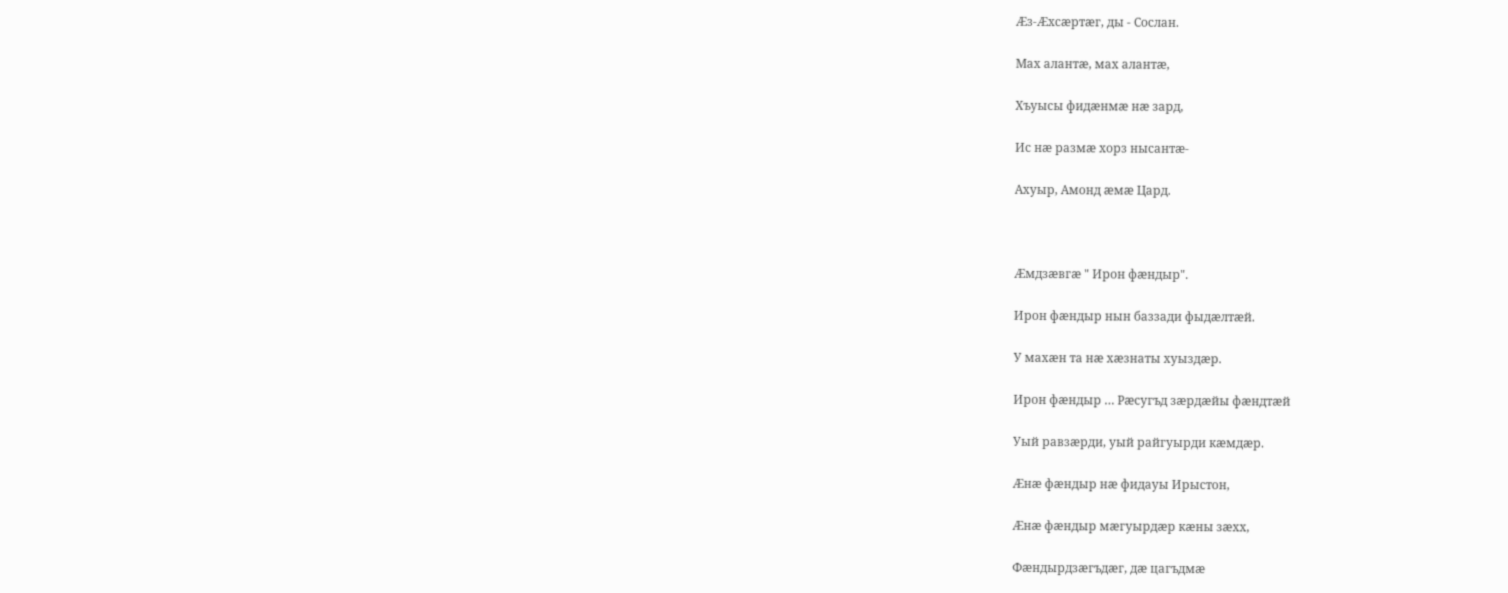Æз-Æхсæртæг, ды - Сослан.

Мах алантæ, мах алантæ,

Хъуысы фидæнмæ нæ зард,

Ис нæ размæ хорз нысантæ-

Ахуыр, Амонд æмæ Цард.



Æмдзæвгæ " Ирон фæндыр".

Ирон фæндыр нын баззади фыдæлтæй.

У махæн та нæ хæзнаты хуыздæр.

Ирон фæндыр … Рæсугъд зæрдæйы фæндтæй

Уый равзæрди, уый райгуырди кæмдæр.

Æнæ фæндыр нæ фидауы Ирыстон,

Æнæ фæндыр мæгуырдæр кæны зæхх,

Фæндырдзæгъдæг, дæ цагъдмæ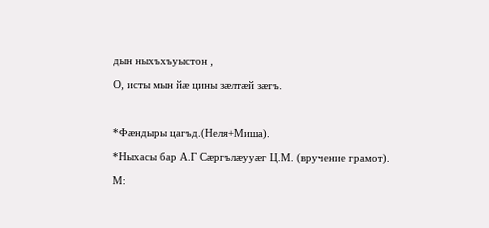дын ныхъхъуыстон ,

О, исты мын йæ цины зæлтæй зæгъ.



*Фӕндыры цагъд.(Неля+Миша).

*Ныхасы бар А.Г Сӕргълӕууӕг Ц.М. (вручение грамот).

М: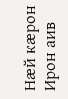Нӕй кӕрон Ирон аив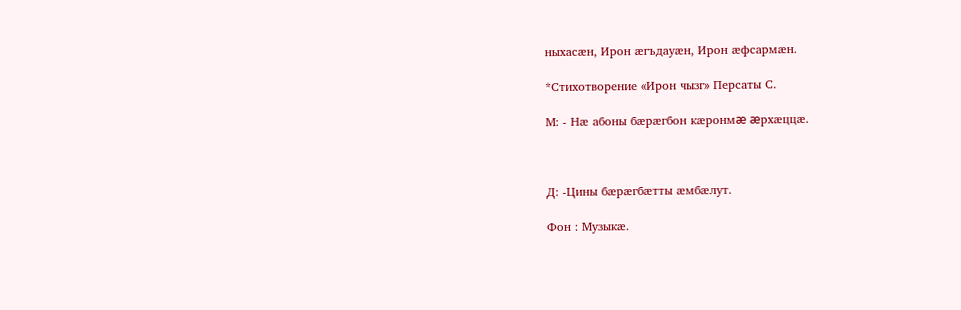ныхасӕн, Ирон ӕгъдауӕн, Ирон ӕфсармӕн.

*Стихотворение «Ирон чызг» Персаты С.

М: - Нæ абоны бæрæгбон кæронмæ æрхæццæ.



Д: -Цины бæрæгбæтты æмбæлут.

Фон : Музыкӕ.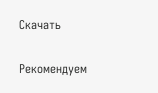Скачать

Рекомендуем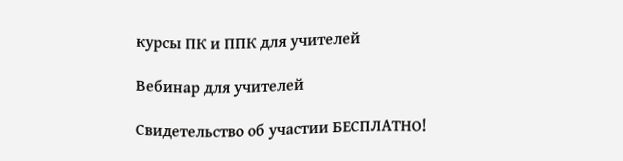курсы ПК и ППК для учителей

Вебинар для учителей

Свидетельство об участии БЕСПЛАТНО!